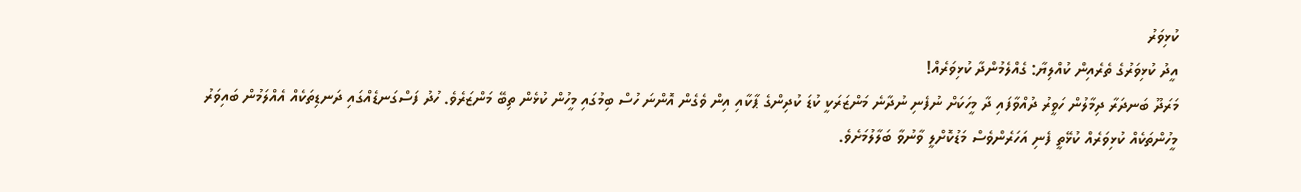ކުޅިވަރު
އީދު ކުޅިވަރުގެ ތެރެއިން ކުއްލިޔާ: ގެއްލެމުންދާ ކުޅިވަރެއް!
މަރަދޫ ބަނދަރާ ދިމާލުން ހަވީރު ދުއްވާފައި ދާ މީހަކަށް ނުފެނި ނުދާނެ މަންޒަރަކީ ކުޑަ ކުދިންގެ ޕާކާއި އިން ވެގެން އޮންނަ ހުސް ބިމުގައި މީހުން ކުޅެން ތިބޭ މަންޒަރެވެ. ހުދު ފަސްގަނޑެއްގައި ދަނޑިތަކެއް އެއްލަމުން ބައިވަރު މީހުންތަކެއް ކުޅިވަރެއް ކުޅޭތީ ފެނި އަހަރެންވެސް މަޑުކޮށްލީ ވާނުވާ ބަލާލުމަށެވެ.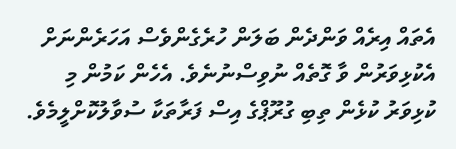އެތައް އިރެއް ވަންދެން ބަލަން ހުރެގެންވެސް އަހަރެންނަށް އެކުޅިވަރުން ވާ ގޮތެއް ނުވިސްނުނެވެ. އެހެން ކަމުން މި ކުޅިވަރު ކުޅެން ތިބި ގުރޫޕްގެ އިސް ފަރާތަކާ ސުވާލުކޮށްލީމެވެ.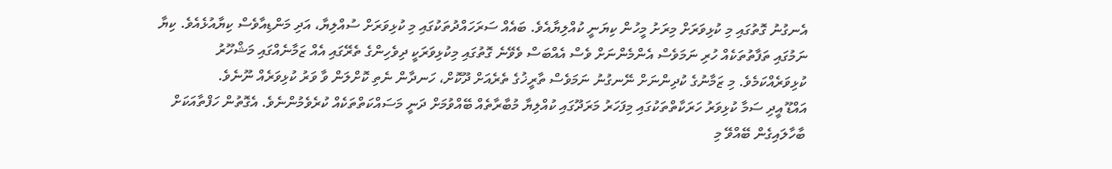އެނގުނު ގޮތުގައި މި ކުޅިވަރަށް މިރަށު މީހުން ކިޔަނީ ކުއްލިޔާއެވެ. ބައެއް ސަރަހައްދުތަކުގައި މި ކުޅިވަރަށް ސުއްލިޔާ، އަދި މަންޑިއާވެސް ކިޔާއުޅެއެވެ. ކިޔާ ނަމުގައި ތަފާތުތަކެއް ހުރި ނަމަވެސް އެންމެންނަށް ވެސް އެއްބަސް ވެވޭނެ ގޮތުގައި މިކުޅިވަރަކީ ދިވެހިންގެ ތެރޭގައި އެއް ޒަމާނެއްގައި މަޝްހޫރު ކުޅިވަރެއްކަމެވެ. މި ޒަމާނުގެ ކުދިންނަށް ނޭނގުނު ނަމަވެސް ތާރީޚުގެ ތެރެއަށް ދޫކޮށް، ހަނދާން ނެތި ކޮށްލަން ވާ ވަރު ކުޅިވަރެއް ނޫނެވެ.
އައްޑޫ އީދި ސަމާ ކުޅިވަރު ހަރަކާތްތަކުގައި މިފަހަރު މަރަދޫގައި ކުއްލިޔާ މުބާރާތެއް ބޭއްވުމަށް ދަނީ މަސައްކަތްތަކެއް ކުރެވެމުންނެވެ. އެގޮތުން ހަފްތާއަކަށް ބާހާލައިގެން ބޭއްވޭ މި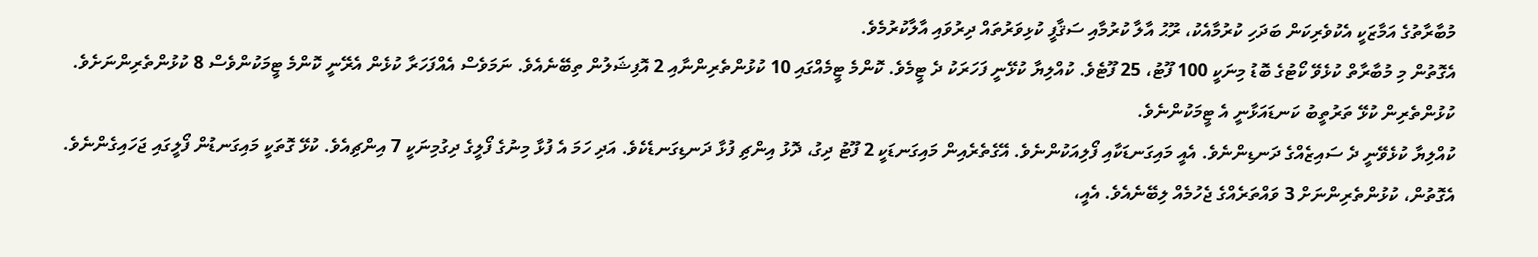މުބާރާތުގެ އަމާޒަކީ އެކުވެރިކަން ބަދަހި ކުރުމާއެކު، ރޫޙު އާލާ ކުރުމާއި ސަޤާފީ ކުޅިވަރުތައް ދިރުވައި އާލާކުރުމެވެ.
އެގޮތުން މި މުބާރާތް ކުޅެވޭ ކޯޓުގެ ބޮޑު މިނަކީ 100 ފޫޓު، 25 ފޫޓެވެ. ކުއްލިޔާ ކުޅޭނީ ފަހަރަކު ދެ ޓީމެވެ. ކޮންމެ ޓީމެއްގައި 10 ކުޅުންތެރިންނާއި 2 އޮފިޝަލުން ތިބޭނެއެވެ. ނަމަވެސް އެއްފަހަރާ ކުޅެން އެރޭނީ ކޮންމެ ޓީމަކުންވެސް 8 ކުޅުންތެރިންނަށެވެ. ކުޅުންތެރިން ކުޅޭ ތަރުތީބު ކަނޑައަޅާނީ އެ ޓީމަކުންނެވެ.
ކުއްލިޔާ ކުޅެވޭނީ ދެ ސައިޒެއްގެ ދަނޑިންނެވެ. އެއީ މައިގަނޑަކާއި ފޯލިއަކުންނެވެ. އޭގެތެރެއިން މައިގަނޑަކީ 2 ފޫޓު ދިގު، ދޮޅު އިންޗި ފުޅާ ދަނޑިގަނޑެކެވެ. އަދި ހަމަ އެ ފުޅާ މިނުގެ ފޯލީގެ ދިގުމިނަކީ 7 އިންޗިއެވެ. ކުޅޭ ގޮތަކީ މައިގަނޑުން ފޯލީގައި ޖަހައިގެންނެވެ. އެގޮތުން، ކުޅުންތެރިންނަށް 3 ވައްތަރެއްގެ ޖެހުމެއް ލިބޭނެއެވެ. އެއީ،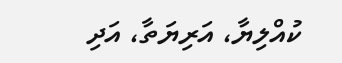ކުއްލިޔާ، އަރިޔަތާ، އަދި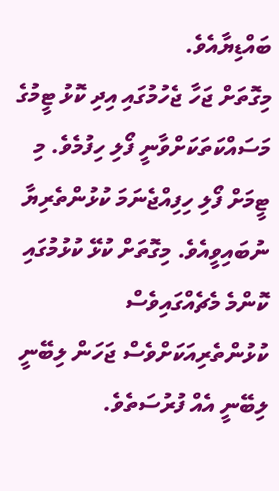ބައްޑިޔާއެވެ.
މިގޮތަށް ޖަހާ ޖެހުމުގައި އިދި ކޮޅު ޓީމުގެ މަސައްކަތަކަށްވާނީ ފޯލި ހިފުމެވެ. މި ޓީމަށް ފޯލި ހިފިއްޖެނަމަ ކުޅުންތެރިޔާ ނުބައިވީއެވެ. މިގޮތަށް ކުޅޭ ކުޅުމުގައި ކޮންމެ މެޗެއްގައިވެސް ކުޅުންތެރިއަކަށްވެސް ޖަހަން ލިބޭނީ ލިބޭނީ އެއް ފުރުސަތެވެ.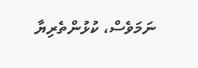ނަމަވެސް، ކުޅުންތެރިޔާ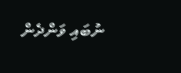ނުބައި ވަންދެން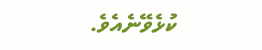ކުޅެވޭނެއެވެ.